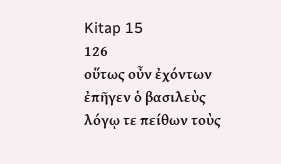Kitap 15
126
οὕτως οὖν ἐχόντων ἐπῆγεν ὁ βασιλεὺς λόγῳ τε πείθων τοὺς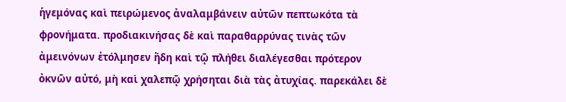ἡγεμόνας καὶ πειρώμενος ἀναλαμβάνειν αὐτῶν πεπτωκότα τὰ φρονήματα. προδιακινήσας δὲ καὶ παραθαρρύνας τινὰς τῶν ἀμεινόνων ἐτόλμησεν ἤδη καὶ τῷ πλήθει διαλέγεσθαι πρότερον ὀκνῶν αὐτό, μὴ καὶ χαλεπῷ χρήσηται διὰ τὰς ἀτυχίας. παρεκάλει δὲ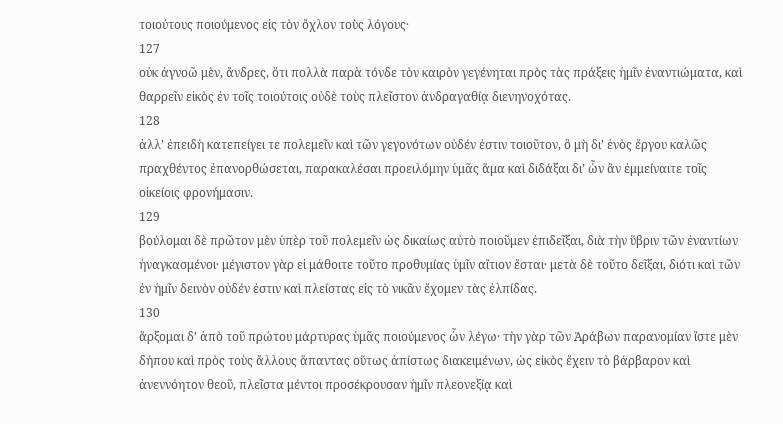τοιούτους ποιούμενος εἰς τὸν ὄχλον τοὺς λόγους·
127
οὐκ ἀγνοῶ μὲν, ἄνδρες, ὅτι πολλὰ παρὰ τόνδε τὸν καιρὸν γεγένηται πρὸς τὰς πράξεις ἡμῖν ἐναντιώματα, καὶ θαρρεῖν εἰκὸς ἐν τοῖς τοιούτοις οὐδὲ τοὺς πλεῖστον ἀνδραγαθίᾳ διενηνοχότας.
128
ἀλλʼ ἐπειδὴ κατεπείγει τε πολεμεῖν καὶ τῶν γεγονότων οὐδέν ἐστιν τοιοῦτον, ὃ μὴ διʼ ἑνὸς ἔργου καλῶς πραχθέντος ἐπανορθώσεται, παρακαλέσαι προειλόμην ὑμᾶς ἅμα καὶ διδάξαι διʼ ὧν ἂν ἐμμείναιτε τοῖς οἰκείοις φρονήμασιν.
129
βούλομαι δὲ πρῶτον μὲν ὑπὲρ τοῦ πολεμεῖν ὡς δικαίως αὐτὸ ποιοῦμεν ἐπιδεῖξαι, διὰ τὴν ὕβριν τῶν ἐναντίων ἠναγκασμένοι· μέγιστον γὰρ εἰ μάθοιτε τοῦτο προθυμίας ὑμῖν αἴτιον ἔσται· μετὰ δὲ τοῦτο δεῖξαι, διότι καὶ τῶν ἐν ἡμῖν δεινὸν οὐδέν ἐστιν καὶ πλείστας εἰς τὸ νικᾶν ἔχομεν τὰς ἐλπίδας.
130
ἄρξομαι δʼ ἀπὸ τοῦ πρώτου μάρτυρας ὑμᾶς ποιούμενος ὧν λέγω· τὴν γὰρ τῶν Ἀράβων παρανομίαν ἴστε μὲν δήπου καὶ πρὸς τοὺς ἄλλους ἅπαντας οὕτως ἀπίστως διακειμένων, ὡς εἰκὸς ἔχειν τὸ βάρβαρον καὶ ἀνεννόητον θεοῦ, πλεῖστα μέντοι προσέκρουσαν ἡμῖν πλεονεξίᾳ καὶ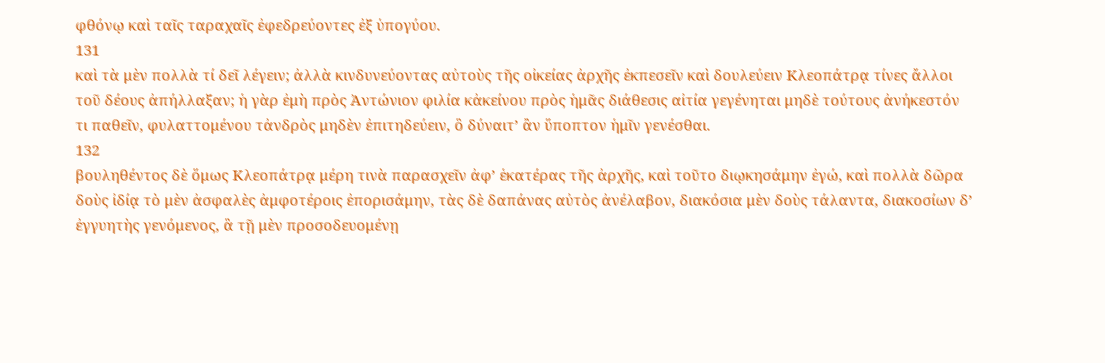φθόνῳ καὶ ταῖς ταραχαῖς ἐφεδρεύοντες ἐξ ὑπογύου.
131
καὶ τὰ μὲν πολλὰ τί δεῖ λέγειν; ἀλλὰ κινδυνεύοντας αὐτοὺς τῆς οἰκείας ἀρχῆς ἐκπεσεῖν καὶ δουλεύειν Κλεοπάτρᾳ τίνες ἄλλοι τοῦ δέους ἀπήλλαξαν; ἡ γὰρ ἐμὴ πρὸς Ἀντώνιον φιλία κἀκείνου πρὸς ἡμᾶς διάθεσις αἰτία γεγένηται μηδὲ τούτους ἀνήκεστόν τι παθεῖν, φυλαττομένου τἀνδρὸς μηδὲν ἐπιτηδεύειν, ὃ δύναιτʼ ἂν ὕποπτον ἡμῖν γενέσθαι.
132
βουληθέντος δὲ ὅμως Κλεοπάτρᾳ μέρη τινὰ παρασχεῖν ἀφʼ ἑκατέρας τῆς ἀρχῆς, καὶ τοῦτο διῳκησάμην ἐγώ, καὶ πολλὰ δῶρα δοὺς ἰδίᾳ τὸ μὲν ἀσφαλὲς ἀμφοτέροις ἐπορισάμην, τὰς δὲ δαπάνας αὐτὸς ἀνέλαβον, διακόσια μὲν δοὺς τάλαντα, διακοσίων δʼ ἐγγυητὴς γενόμενος, ἃ τῇ μὲν προσοδευομένῃ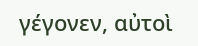γέγονεν, αὐτοὶ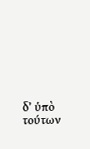δʼ ὑπὸ τούτων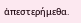ἀπεστερήμεθα.